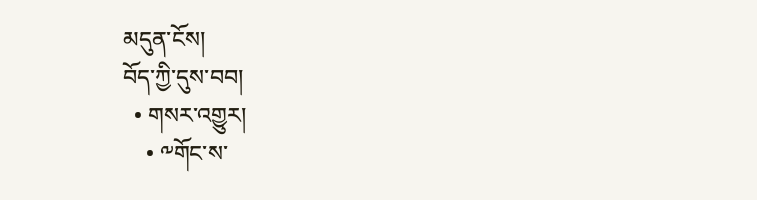མདུན་ངོས།
བོད་ཀྱི་དུས་བབ།
  • གསར་འགྱུར།
    • ༸གོང་ས་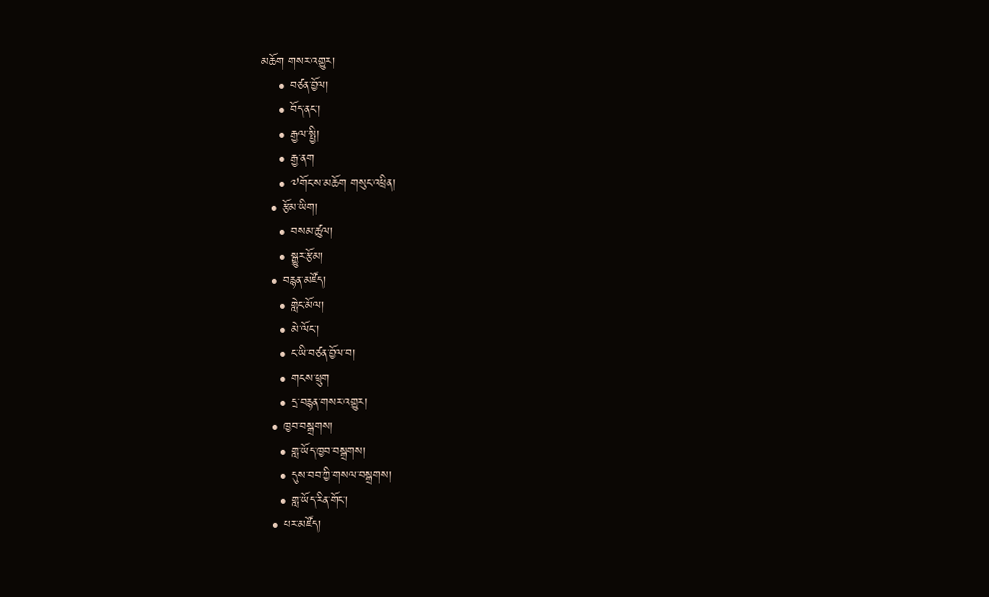མཆོག གསར་འགྱུར།
    • བཙན་བྱོལ།
    • བོད་ནང་།
    • རྒྱལ་སྤྱི།
    • རྒྱ་ནག
    • ༧གོང་ས་མཆོག གསུང་འཕྲིན།
  • རྩོམ་ཡིག།
    • བསམ་ཚུལ།
    • སྒྱུར་རྩོམ།
  • བརྙན་མཛོད།
    • གླེང་མོལ།
    • མེ་ལོང་།
    • ང་ཡི་བཙན་བྱོལ་བ།
    • གངས་ཕྲུག
    • དྲ་བརྙན་གསར་འགྱུར།
  • ཁྱབ་བསྒྲགས།
    • གླ་ཡོད་ཁྱབ་བསྒྲགས།
    • དུས་བབ་ཀྱི་གསལ་བསྒྲགས།
    • གླ་ཡོད་རིན་གོང་།
  • པར་མཛོད།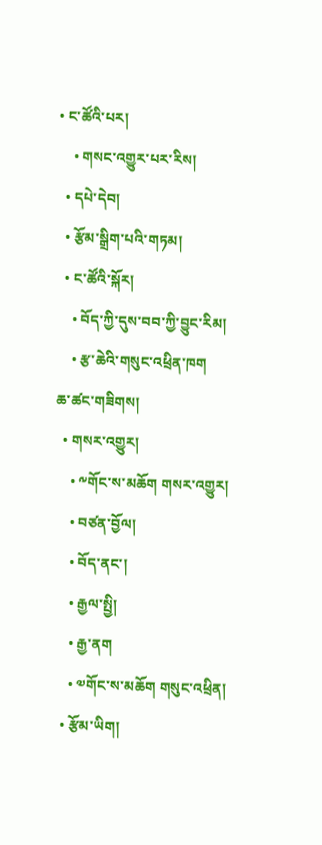• ང་ཚོའི་པར།
    • གསང་འགྱུར་པར་རིས།
  • དཔེ་དེབ།
  • རྩོམ་སྒྲིག་པའི་གཏམ།
  • ང་ཚོའི་སྐོར།
    • བོད་ཀྱི་དུས་བབ་ཀྱི་བྱུང་རིམ།
    • རྩ་ཆེའི་གསུང་འཕྲིན་ཁག
ཆ་ཚང་གཟིགས།
  • གསར་འགྱུར།
    • ༸གོང་ས་མཆོག གསར་འགྱུར།
    • བཙན་བྱོལ།
    • བོད་ནང་།
    • རྒྱལ་སྤྱི།
    • རྒྱ་ནག
    • ༧གོང་ས་མཆོག གསུང་འཕྲིན།
  • རྩོམ་ཡིག།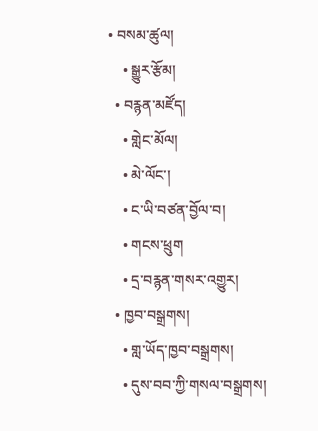• བསམ་ཚུལ།
    • སྒྱུར་རྩོམ།
  • བརྙན་མཛོད།
    • གླེང་མོལ།
    • མེ་ལོང་།
    • ང་ཡི་བཙན་བྱོལ་བ།
    • གངས་ཕྲུག
    • དྲ་བརྙན་གསར་འགྱུར།
  • ཁྱབ་བསྒྲགས།
    • གླ་ཡོད་ཁྱབ་བསྒྲགས།
    • དུས་བབ་ཀྱི་གསལ་བསྒྲགས།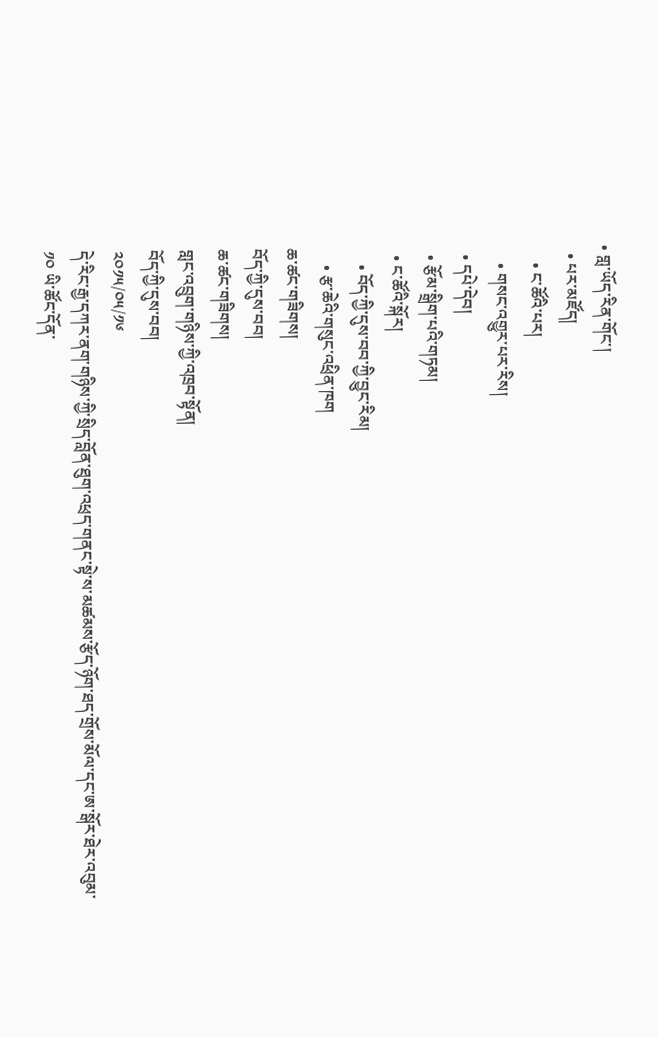• གླ་ཡོད་རིན་གོང་།
  • པར་མཛོད།
    • ང་ཚོའི་པར།
    • གསང་འགྱུར་པར་རིས།
  • དཔེ་དེབ།
  • རྩོམ་སྒྲིག་པའི་གཏམ།
  • ང་ཚོའི་སྐོར།
    • བོད་ཀྱི་དུས་བབ་ཀྱི་བྱུང་རིམ།
    • རྩ་ཆེའི་གསུང་འཕྲིན་ཁག
ཆ་ཚང་གཟིགས།
བོད་ཀྱི་དུས་བབ།
ཆ་ཚང་གཟིགས།
གླང་འབྲུག་གཉིས་ཀྱི་འཁྲབ་སྟོན།
བོད་ཀྱི་དུས་བབ།
༢༠༡༥/༠༥/༡༦
དེ་རིང་རྒྱ་དཀར་ནག་གཉིས་ཀྱི་སྲིད་བློན་ཐུག་འཕྲད་གནང་སྟེ་ས་མཚམས་རྩོད་ཉོག་ཐད་གྲོས་མོལ་དང་ཨ་སྒོར་ཐེར་འབུམ་ ༡༠ ཡི་ཚོང་དོན་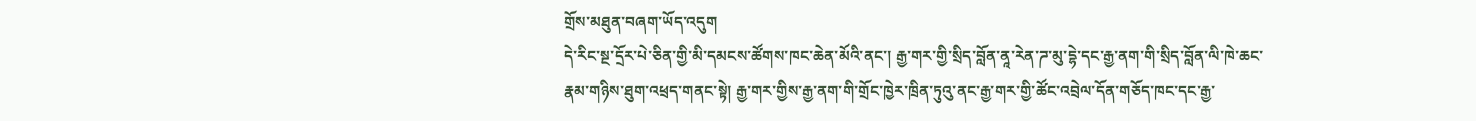གྲོས་མཐུན་བཞག་ཡོད་འདུག
དེ་རིང་སྔ་དྲོར་པེ་ཅིན་གྱི་མི་དམངས་ཚོགས་ཁང་ཆེན་མོའི་ནང་། རྒྱ་གར་གྱི་སྲིད་བློན་ནཱ་རེན་ཌ་མུ་དྷེ་དང་རྒྱ་ནག་གི་སྲིད་བློན་ལི་ཁེ་ཆང་རྣམ་གཉིས་ཐུག་འཕྲད་གནང་སྟེ། རྒྱ་གར་གྱིས་རྒྱ་ནག་གི་གྲོང་ཁྱེར་ཁྲིན་ཏུའུ་ནང་རྒྱ་གར་གྱི་ཚོང་འབྲེལ་དོན་གཅོད་ཁང་དང་རྒྱ་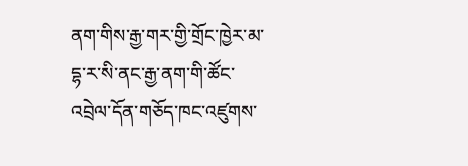ནག་གིས་རྒྱ་གར་གྱི་གྲོང་ཁྱེར་མ་དྷ་ར་སི་ནང་རྒྱ་ནག་གི་ཚོང་འབྲེལ་དོན་གཅོད་ཁང་འཛུགས་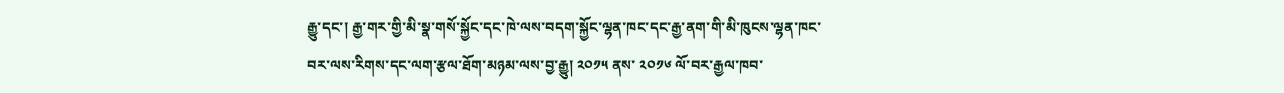རྒྱུ་དང་། རྒྱ་གར་གྱི་མི་སྣ་གསོ་སྐྱོང་དང་ཁེ་ལས་བདག་སྐྱོང་ལྷན་ཁང་དང་རྒྱ་ནག་གི་མི་ཁུངས་ལྷན་ཁང་བར་ལས་རིགས་དང་ལག་རྩལ་ཐོག་མཉམ་ལས་བྱ་རྒྱུ། ༢༠༡༥ ནས་ ༢༠༡༦ ལོ་བར་རྒྱལ་ཁབ་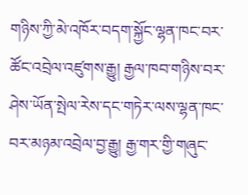གཉིས་ཀྱི་མེ་འཁོར་བདག་སྐྱོང་ལྷན་ཁང་བར་ཚོང་འབྲེལ་འཛུགས་རྒྱུ། རྒྱལ་ཁབ་གཉིས་བར་ཤེས་ཡོན་སྤེལ་རེས་དང་གཏེར་ལས་ལྷན་ཁང་བར་མཉམ་འབྲེལ་བྱ་རྒྱུ། རྒྱ་གར་གྱི་གཞུང་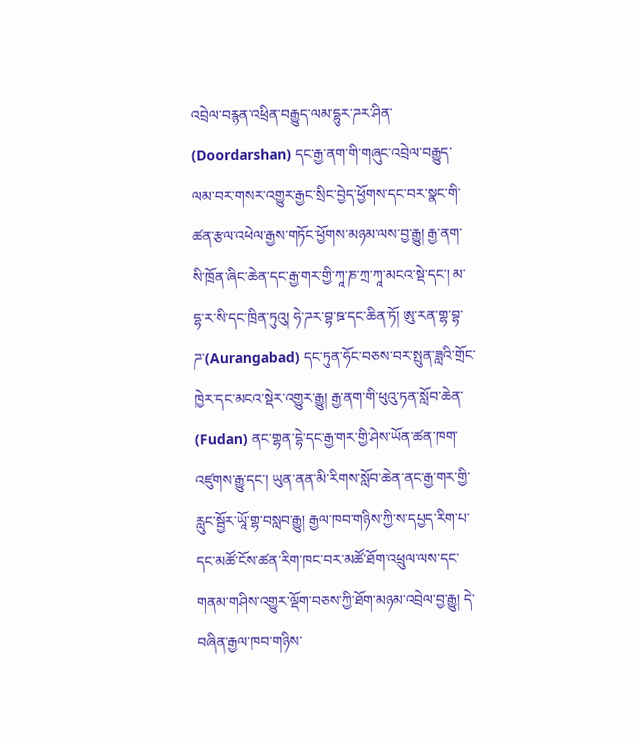འབྲེལ་བརྙན་འཕྲིན་བརྒྱུད་ལམ་དྷུར་ཌར་ཤིན་ (Doordarshan) དང་རྒྱ་ནག་གི་གཞུང་འབྲེལ་བརྒྱུད་ལམ་བར་གསར་འགྱུར་རྒྱང་སྲིང་བྱེད་ཕྱོགས་དང་བར་སྣང་གི་ཚན་རྩལ་འཕེལ་རྒྱས་གཏོང་ཕྱོགས་མཉམ་ལས་བྱ་རྒྱུ། རྒྱ་ནག་སི་ཁྲོན་ཞིང་ཆེན་དང་རྒྱ་གར་གྱི་ཀཱ་ཎ་ཀྲ་ཀཱ་མངའ་སྡེ་དང་། མ་དྷ་ར་སི་དང་ཁྲིན་ཏུའུ། ཧེ་ཌར་བྷ་ཋ་དང་ཆིན་ཏོ། ཨུ་རན་གྷ་བྷ་ཌ་(Aurangabad) དང་ཏུན་ཧོང་བཅས་བར་སྤུན་ཟླའི་གྲོང་ཁྱེར་དང་མངའ་སྡེར་འགྱུར་རྒྱུ། རྒྱ་ནག་གི་ཕུའུ་ཏན་སློབ་ཆེན་ (Fudan) ནང་གྷན་དྷེ་དང་རྒྱ་གར་གྱི་ཤེས་ཡོན་ཚན་ཁག་འཛུགས་རྒྱུ་དང་། ཡུན་ནན་མི་རིགས་སློབ་ཆེན་ནང་རྒྱ་གར་གྱི་རླུང་སྦྱོར་ཡཱོ་གྷ་བསླབ་རྒྱུ། རྒྱལ་ཁབ་གཉིས་ཀྱི་ས་དཔྱད་རིག་པ་དང་མཚོ་ངོས་ཚན་རིག་ཁང་བར་མཚོ་ཐོག་འཕྲུལ་ལས་དང་གནམ་གཤིས་འགྱུར་ལྡོག་བཅས་ཀྱི་ཐོག་མཉམ་འབྲེལ་བྱ་རྒྱུ། དེ་བཞིན་རྒྱལ་ཁབ་གཉིས་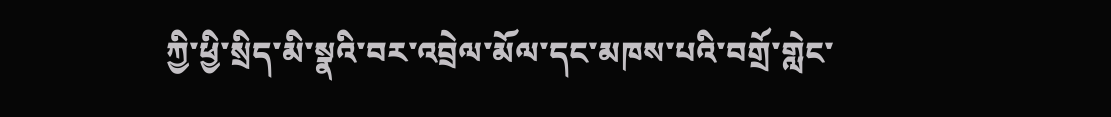ཀྱི་ཕྱི་སྲིད་མི་སྣའི་བར་འབྲེལ་མོལ་དང་མཁས་པའི་བགྲོ་གླེང་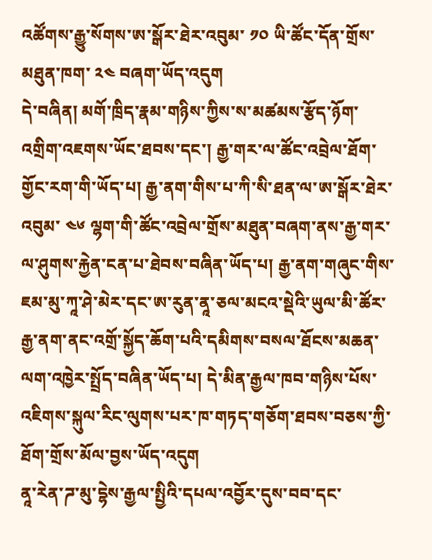འཚོགས་རྒྱུ་སོགས་ཨ་སྒོར་ཐེར་འབུམ་ ༡༠ ཡི་ཚོང་དོན་གྲོས་མཐུན་ཁག་ ༢༤ བཞག་ཡོད་འདུག
དེ་བཞིན། མགོ་ཁྲིད་རྣམ་གཉིས་ཀྱིས་ས་མཚམས་རྩོད་ཉོག་འགྲིག་འཇགས་ཡོང་ཐབས་དང་། རྒྱ་གར་ལ་ཚོང་འབྲེལ་ཐོག་གྱོང་རག་གི་ཡོད་པ། རྒྱ་ནག་གིས་པ་ཀི་སི་ཐན་ལ་ཨ་སྒོར་ཐེར་འབུམ་ ༤༦ ལྷག་གི་ཚོང་འབྲེལ་གྲོས་མཐུན་བཞག་ནས་རྒྱ་གར་ལ་ཤུགས་རྐྱེན་ངན་པ་ཐེབས་བཞིན་ཡོད་པ། རྒྱ་ནག་གཞུང་གིས་ཇམ་མུ་ཀཱ་ཤེ་མེར་དང་ཨ་རུན་ནཱ་ཅལ་མངའ་སྡེའི་ཡུལ་མི་ཚོར་རྒྱ་ནག་ནང་འགྲོ་སྐྱོད་ཆོག་པའི་དམིགས་བསལ་ཐོངས་མཆན་ལག་འཁྱེར་སྤྲོད་བཞིན་ཡོད་པ། དེ་མིན་རྒྱལ་ཁབ་གཉིས་པོས་འཇིགས་སྐུལ་རིང་ལུགས་པར་ཁ་གཏད་གཅོག་ཐབས་བཅས་ཀྱི་ཐོག་གྲོས་མོལ་བྱས་ཡོད་འདུག
ནཱ་རེན་ཌ་མུ་དྷེས་རྒྱལ་སྤྱིའི་དཔལ་འབྱོར་དུས་བབ་དང་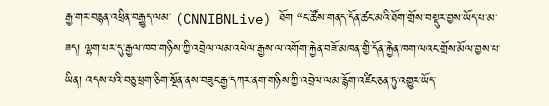རྒྱ་གར་བརྙན་འཕྲིན་བརྒྱུད་ལམ་ (CNNIBNLive) ཐོག “ང་ཚོས་གནད་དོན་ཚང་མའི་ཐོག་གྲོས་བསྡུར་བྱས་ཡོད་པ་མ་ཟད། ལྷག་པར་དུ་རྒྱལ་ཁབ་གཉིས་ཀྱི་འབྲེལ་ལམ་འཕེལ་རྒྱས་ལ་འགོག་རྐྱེན་བཟོ་མཁན་གྱི་དོན་རྐྱེན་ཁག་ལའང་གྲོས་མོལ་བྱས་པ་ཡིན། འདས་པའི་བཅུ་ཕྲག་ཅིག་སྔོན་ནས་བཟུང་རྒྱ་དཀར་ནག་གཉིས་ཀྱི་འབྲེལ་ལམ་རྙོག་འཛིང་ཅན་ཏུ་འགྱུར་ཡོད་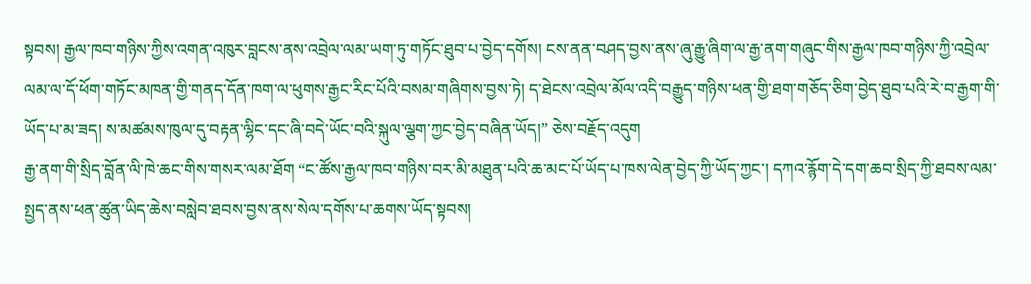སྟབས། རྒྱལ་ཁབ་གཉིས་ཀྱིས་འགན་འཁུར་བླངས་ནས་འབྲེལ་ལམ་ཡག་ཏུ་གཏོང་ཐུབ་པ་བྱེད་དགོས། ངས་ནན་བཤད་བྱས་ནས་ཞུ་རྒྱུ་ཞིག་ལ་རྒྱ་ནག་གཞུང་གིས་རྒྱལ་ཁབ་གཉིས་ཀྱི་འབྲེལ་ལམ་ལ་དོ་ཕོག་གཏོང་མཁན་གྱི་གནད་དོན་ཁག་ལ་ཕུགས་རྒྱང་རིང་པོའི་བསམ་གཞིགས་བྱས་ཏེ། ད་ཐེངས་འབྲེལ་མོལ་འདི་བརྒྱུད་གཉིས་ཕན་གྱི་ཐག་གཅོད་ཅིག་བྱེད་ཐུབ་པའི་རེ་བ་རྒྱག་གི་ཡོད་པ་མ་ཟད། ས་མཚམས་ཁུལ་དུ་བརྟན་ལྷིང་དང་ཞི་བདེ་ཡོང་བའི་སྐུལ་ལྕག་ཀྱང་བྱེད་བཞིན་ཡོད།” ཅེས་བརྗོད་འདུག
རྒྱ་ནག་གི་སྲིད་བློན་ལི་ཁེ་ཆང་གིས་གསར་ལམ་ཐོག “ང་ཚོས་རྒྱལ་ཁབ་གཉིས་བར་མི་མཐུན་པའི་ཆ་མང་པོ་ཡོད་པ་ཁས་ལེན་བྱེད་ཀྱི་ཡོད་ཀྱང་། དཀའ་རྙོག་དེ་དག་ཆབ་སྲིད་ཀྱི་ཐབས་ལམ་སྤྱད་ནས་ཕན་ཚུན་ཡིད་ཆེས་བསླེབ་ཐབས་བྱས་ནས་སེལ་དགོས་པ་ཆགས་ཡོད་སྟབས།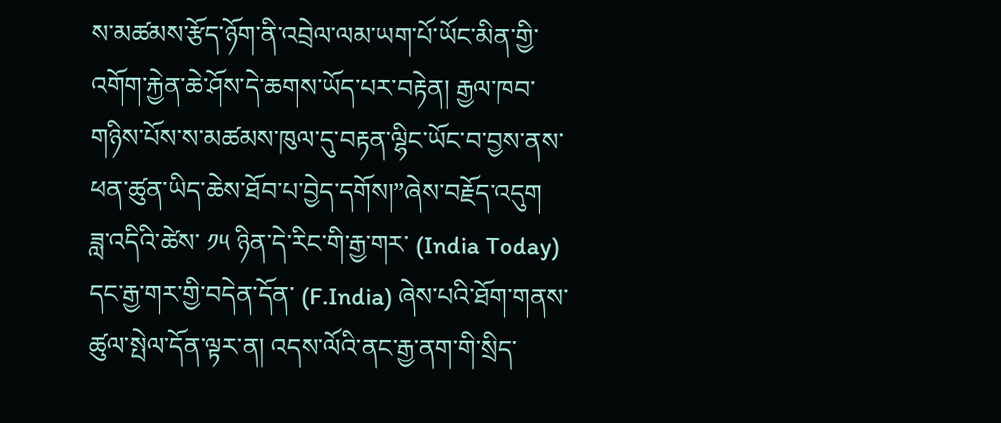ས་མཚམས་རྩོད་ཉོག་ནི་འབྲེལ་ལམ་ཡག་པོ་ཡོང་མིན་གྱི་འགོག་རྐྱེན་ཆེ་ཤོས་དེ་ཆགས་ཡོད་པར་བརྟེན། རྒྱལ་ཁབ་གཉིས་པོས་ས་མཚམས་ཁུལ་དུ་བརྟན་ལྷིང་ཡོང་བ་བྱས་ནས་ཕན་ཚུན་ཡིད་ཆེས་ཐོབ་པ་བྱེད་དགོས།”ཞེས་བརྗོད་འདུག
ཟླ་འདིའི་ཚེས་ ༡༥ ཉིན་དེ་རིང་གི་རྒྱ་གར་ (India Today) དང་རྒྱ་གར་གྱི་བདེན་དོན་ (F.India) ཞེས་པའི་ཐོག་གནས་ཚུལ་སྤེལ་དོན་ལྟར་ན། འདས་ལོའི་ནང་རྒྱ་ནག་གི་སྲིད་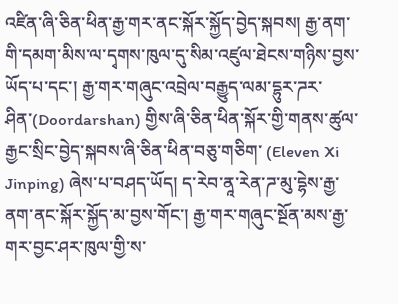འཛིན་ཞི་ཅིན་ཕིན་རྒྱ་གར་ནང་སྐོར་སྐྱོད་བྱེད་སྐབས། རྒྱ་ནག་གི་དམག་མིས་ལ་དྭགས་ཁུལ་དུ་སིམ་འཛུལ་ཐེངས་གཉིས་བྱས་ཡོད་པ་དང་། རྒྱ་གར་གཞུང་འབྲེལ་བརྒྱུད་ལམ་དྷུར་ཌར་ཤིན་(Doordarshan) གྱིས་ཞི་ཅིན་ཕིན་སྐོར་གྱི་གནས་ཚུལ་རྒྱང་སྲིང་བྱེད་སྐབས་ཞི་ཅིན་ཕིན་བཅུ་གཅིག་ (Eleven Xi Jinping) ཞེས་པ་བཤད་ཡོད། ད་རེབ་ནཱ་རེན་ཌ་མུ་དྷེས་རྒྱ་ནག་ནང་སྐོར་སྐྱོད་མ་བྱས་གོང་། རྒྱ་གར་གཞུང་སྔོན་མས་རྒྱ་གར་བྱང་ཤར་ཁུལ་གྱི་ས་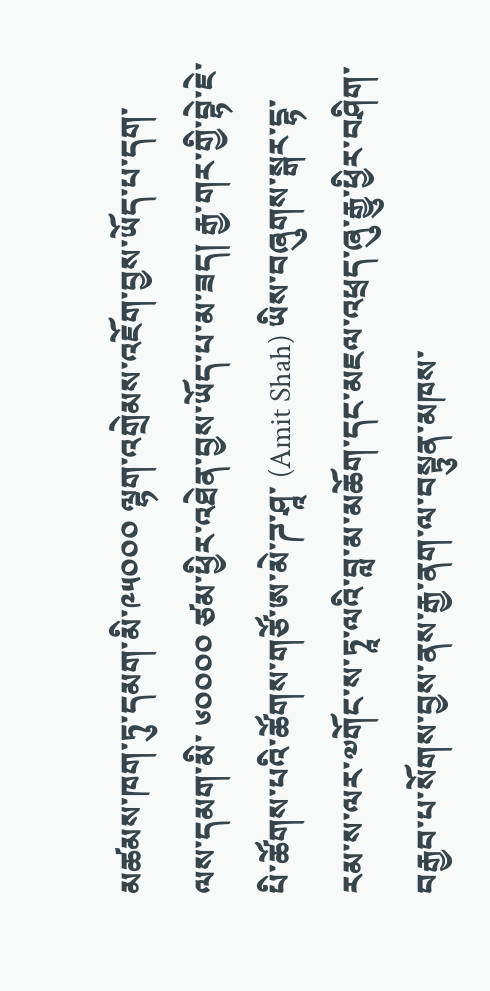མཚམས་ཁག་ཏུ་དམག་མི་༩༥༠༠༠ ལྷག་འགྲེམས་འཇོག་བྱས་ཡོད་པ་དག་ལས་དམག་མི་ ༦༠༠༠༠ ཙམ་ཕྱིར་འཐེན་བྱས་ཡོད་པ་མ་ཟད། རྒྱ་གར་གྱི་བྷེ་ཇེ་པི་ཚོགས་པའི་ཚོགས་གཙོ་ཨ་མེ་ཌ་ཤཱ་ (Amit Shah) ཡིས་བཞུགས་སྒར་དྷ་རམ་ས་ལར་༧གོང་ས་ཏཱ་ལའི་བླ་མ་མཆོག་དང་མཇལ་འཕྲད་ཞུ་རྒྱུ་ཕྱིར་བཤིག་བརྒྱབ་པ་སོགས་བྱས་ནས་རྒྱ་ནག་ལ་བསྟུན་མཁས་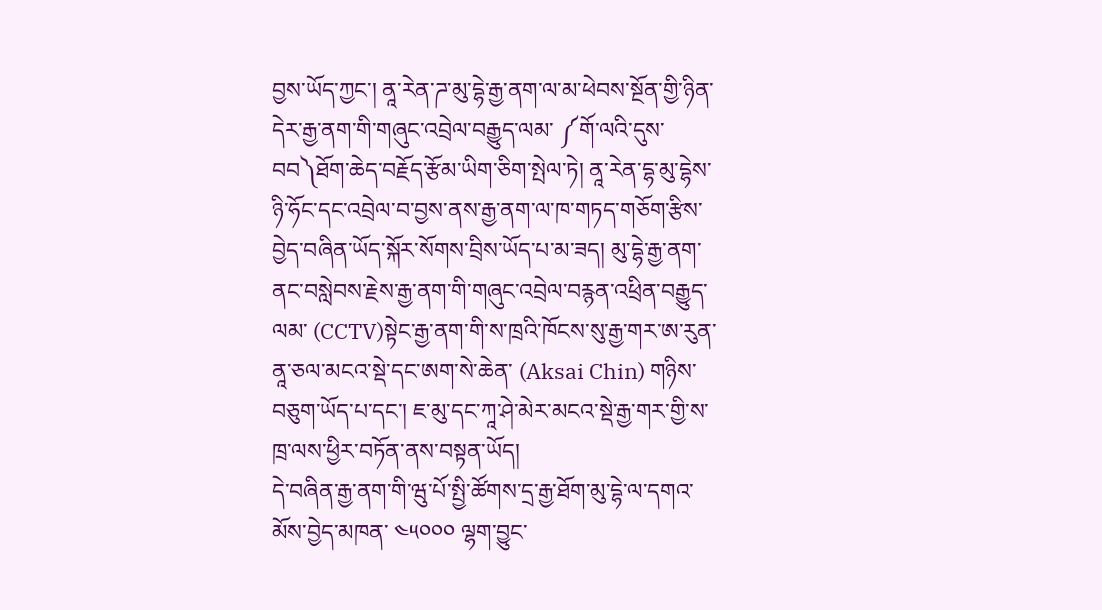བྱས་ཡོད་ཀྱང་། ནཱ་རེན་ཌ་མུ་དྷེ་རྒྱ་ནག་ལ་མ་ཕེབས་སྔོན་གྱི་ཉིན་དེར་རྒྱ་ནག་གི་གཞུང་འབྲེལ་བརྒྱུད་ལམ་ ༼གོ་ལའི་དུས་བབ༽ཐོག་ཆེད་བརྗོད་རྩོམ་ཡིག་ཅིག་སྤེལ་ཏེ། ནཱ་རེན་དྷ་མུ་དྷེས་ཉི་ཧོང་དང་འབྲེལ་བ་བྱས་ནས་རྒྱ་ནག་ལ་ཁ་གཏད་གཅོག་རྩིས་བྱེད་བཞིན་ཡོད་སྐོར་སོགས་བྲིས་ཡོད་པ་མ་ཟད། མུ་དྷེ་རྒྱ་ནག་ནང་བསླེབས་རྗེས་རྒྱ་ནག་གི་གཞུང་འབྲེལ་བརྙན་འཕྲིན་བརྒྱུད་ལམ་ (CCTV)སྟེང་རྒྱ་ནག་གི་ས་ཁྲའི་ཁོངས་སུ་རྒྱ་གར་ཨ་རུན་ནཱ་ཅལ་མངའ་སྡེ་དང་ཨག་སེ་ཆེན་ (Aksai Chin) གཉིས་བཅུག་ཡོད་པ་དང་། ཇ་མུ་དང་ཀཱ་ཤེ་མེར་མངའ་སྡེ་རྒྱ་གར་གྱི་ས་ཁྲ་ལས་ཕྱིར་བཏོན་ནས་བསྟན་ཡོད།
དེ་བཞིན་རྒྱ་ནག་གི་ཝུ་པོ་སྤྱི་ཚོགས་དྲ་རྒྱ་ཐོག་མུ་དྷེ་ལ་དགའ་མོས་བྱེད་མཁན་ ༤༥༠༠༠ ལྷག་བྱུང་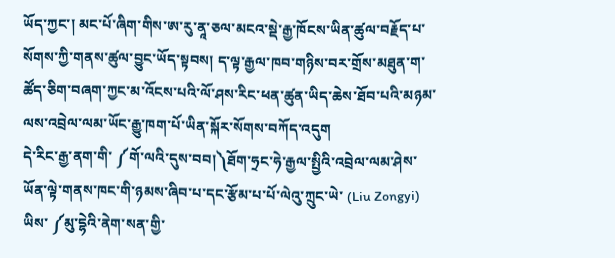ཡོད་ཀྱང་། མང་པོ་ཞིག་གིས་ཨ་རུ་ནཱ་ཅལ་མངའ་སྡེ་རྒྱ་ཁོངས་ཡིན་ཚུལ་བརྗོད་པ་སོགས་ཀྱི་གནས་ཚུལ་བྱུང་ཡོད་སྟབས། ད་ལྟ་རྒྱལ་ཁབ་གཉིས་བར་གྲོས་མཐུན་ག་ཚོད་ཅིག་བཞག་ཀྱང་མ་འོངས་པའི་ལོ་ཤས་རིང་ཕན་ཚུན་ཡིད་ཆེས་ཐོབ་པའི་མཉམ་ལས་འབྲེལ་ལམ་ཡོང་རྒྱུ་ཁག་པོ་ཡིན་སྐོར་སོགས་བཀོད་འདུག
དེ་རིང་རྒྱ་ནག་གི་ ༼གོ་ལའི་དུས་བབ།༽ཐོག་ཧྲང་ཧེ་རྒྱལ་སྤྱིའི་འབྲེལ་ལམ་ཤེས་ཡོན་ལྟེ་གནས་ཁང་གི་ཉམས་ཞིབ་པ་དང་རྩོམ་པ་པོ་ལེའུ་ཀྲུང་ཡེ་ (Liu Zongyi) ཡིས་ ༼མུ་དྷེའི་ནེག་སན་གྱི་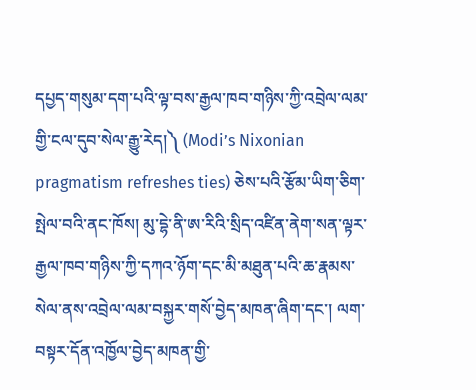དཔྱད་གསུམ་དག་པའི་ལྟ་བས་རྒྱལ་ཁབ་གཉིས་ཀྱི་འབྲེལ་ལམ་གྱི་ངལ་དུབ་སེལ་རྒྱུ་རེད།༽ (Modi’s Nixonian pragmatism refreshes ties) ཅེས་པའི་རྩོམ་ཡིག་ཅིག་སྤེལ་བའི་ནང་ཁོས། མུ་དྷེ་ནི་ཨ་རིའི་སྲིད་འཛིན་ནེག་སན་ལྟར་རྒྱལ་ཁབ་གཉིས་ཀྱི་དཀའ་ཉོག་དང་མི་མཐུན་པའི་ཆ་རྣམས་སེལ་ནས་འབྲེལ་ལམ་བསྐྱར་གསོ་བྱེད་མཁན་ཞིག་དང་། ལག་བསྟར་དོན་འཁྱོལ་བྱེད་མཁན་གྱི་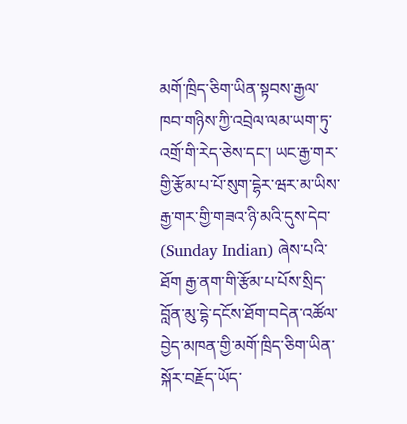མགོ་ཁྲིད་ཅིག་ཡིན་སྟབས་རྒྱལ་ཁབ་གཉིས་ཀྱི་འབྲེལ་ལམ་ཡག་ཏུ་འགྲོ་གི་རེད་ཅེས་དང་། ཡང་རྒྱ་གར་གྱི་རྩོམ་པ་པོ་སུག་དྷེར་ཝར་མ་ཡིས་རྒྱ་གར་གྱི་གཟའ་ཉི་མའི་དུས་དེབ་ (Sunday Indian) ཞེས་པའི་ཐོག རྒྱ་ནག་གི་རྩོམ་པ་པོས་སྲིད་བློན་མུ་དྷེ་དངོས་ཐོག་བདེན་འཚོལ་བྱེད་མཁན་གྱི་མགོ་ཁྲིད་ཅིག་ཡིན་སྐོར་བརྗོད་ཡོད་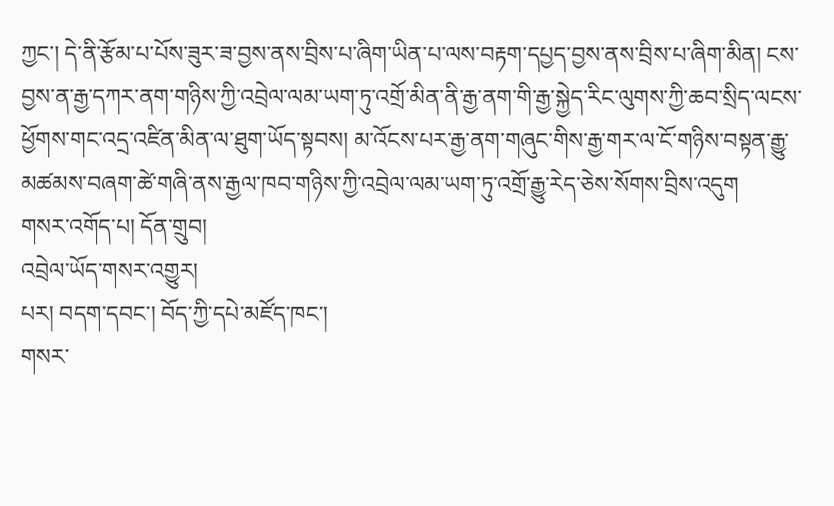ཀྱང་། དེ་ནི་རྩོམ་པ་པོས་ཟུར་ཟ་བྱས་ནས་བྲིས་པ་ཞིག་ཡིན་པ་ལས་བརྟག་དཔྱད་བྱས་ནས་བྲིས་པ་ཞིག་མིན། ངས་བྱས་ན་རྒྱ་དཀར་ནག་གཉིས་ཀྱི་འབྲེལ་ལམ་ཡག་ཏུ་འགྲོ་མིན་ནི་རྒྱ་ནག་གི་རྒྱ་སྐྱེད་རིང་ལུགས་ཀྱི་ཆབ་སྲིད་ལངས་ཕྱོགས་གང་འདྲ་འཛིན་མིན་ལ་ཐུག་ཡོད་སྟབས། མ་འོངས་པར་རྒྱ་ནག་གཞུང་གིས་རྒྱ་གར་ལ་ངོ་གཉིས་བསྟན་རྒྱུ་མཚམས་བཞག་ཚེ་གཞི་ནས་རྒྱལ་ཁབ་གཉིས་ཀྱི་འབྲེལ་ལམ་ཡག་ཏུ་འགྲོ་རྒྱུ་རེད་ཅེས་སོགས་བྲིས་འདུག
གསར་འགོད་པ། དོན་གྲུབ།
འབྲེལ་ཡོད་གསར་འགྱུར།
པར། བདག་དབང་། བོད་ཀྱི་དཔེ་མཛོད་ཁང་།
གསར་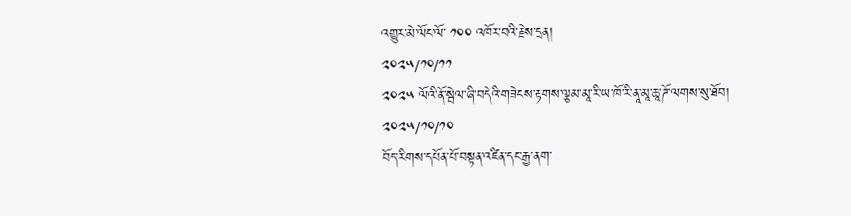འགྱུར་མེ་ལོང་ལོ་ ༡༠༠ འཁོར་བའི་རྗེས་དྲན།
༢༠༢༥/༡༠/༡༡
༢༠༢༥ ལོའི་ནོ་སྦེལ་ཞི་བདེའི་གཟེངས་རྟགས་ལྕམ་མཱ་རི་ཡ་ཁོ་རི་ནཱ་མཱ་ཆཱ་ཌོ་ལགས་སུ་ཐོབ།
༢༠༢༥/༡༠/༡༠
བོད་རིགས་དཔོན་པོ་བསྟན་འཛིན་དང་རྒྱ་ནག་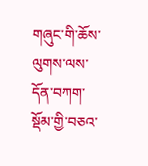གཞུང་གི་ཆོས་ལུགས་ལས་དོན་བཀག་སྡོམ་གྱི་བཅའ་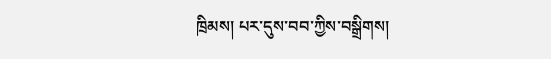ཁྲིམས། པར་དུས་བབ་ཀྱིས་བསྒྲིགས།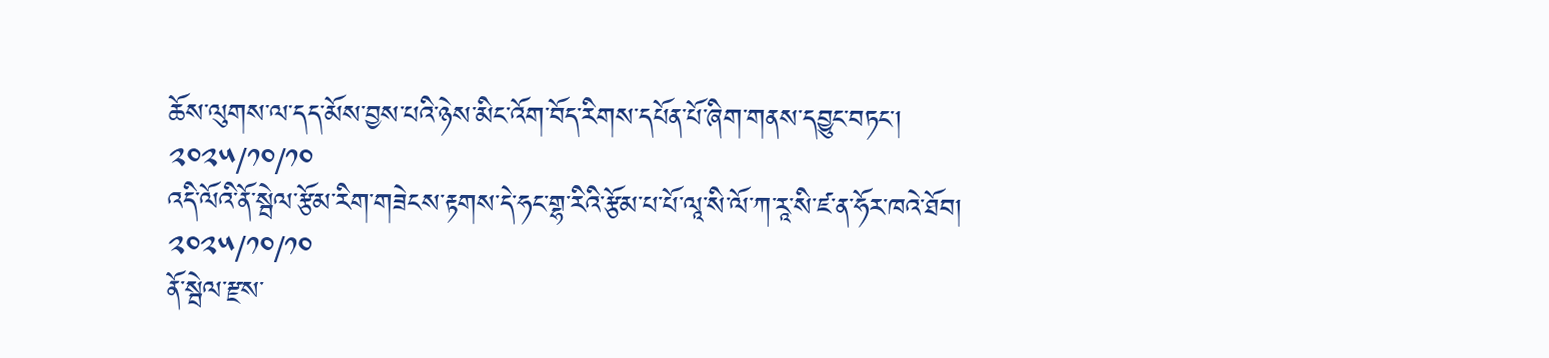ཆོས་ལུགས་ལ་དད་མོས་བྱས་པའི་ཉེས་མིང་འོག་བོད་རིགས་དཔོན་པོ་ཞིག་གནས་དབྱུང་བཏང་།
༢༠༢༥/༡༠/༡༠
འདི་ལོའི་ནོ་སྦེལ་རྩོམ་རིག་གཟེངས་རྟགས་དེ་ཧང་གྷ་རིའི་རྩོམ་པ་པོ་ལཱ་སི་ལོ་ཀ་རཱ་སི་ཛ་ན་ཧོར་ཁའེ་ཐོབ།
༢༠༢༥/༡༠/༡༠
ནོ་སྦེལ་རྫས་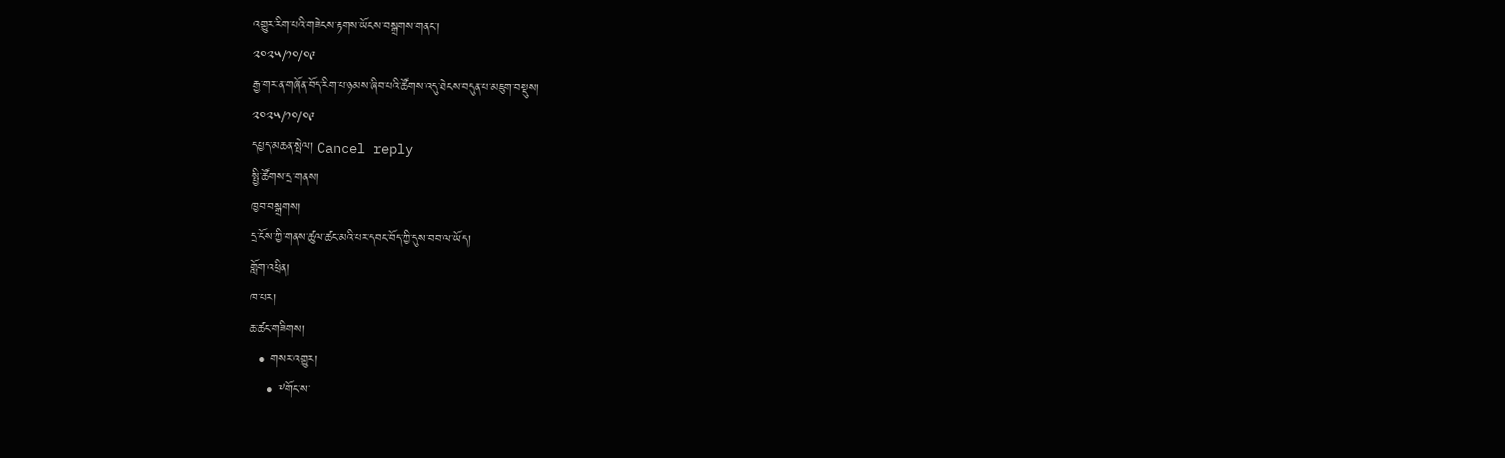འགྱུར་རིག་པའི་གཟེངས་རྟགས་ཡོངས་བསྒྲགས་གནང་།
༢༠༢༥/༡༠/༠༩
རྒྱ་གར་ན་གཞོན་བོད་རིག་པ་ཉམས་ཞིབ་པའི་ཚོགས་འདུ་ཐེངས་བདུན་པ་མཇུག་བསྡུས།
༢༠༢༥/༡༠/༠༩
དཔྱད་མཆན་སྤེལ། Cancel reply
སྤྱི་ཚོགས་དྲ་གནས།
ཁྱབ་བསྒྲགས།
དྲ་ངོས་ཀྱི་གནས་ཚུལ་ཚང་མའི་པར་དབང་བོད་ཀྱི་དུས་བབ་ལ་ཡོད།
གློག་འཕྲིན།
ཁ་པར།
ཆ་ཚང་གཟིགས།
  • གསར་འགྱུར།
    • ༸གོང་ས་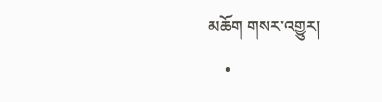མཆོག གསར་འགྱུར།
    •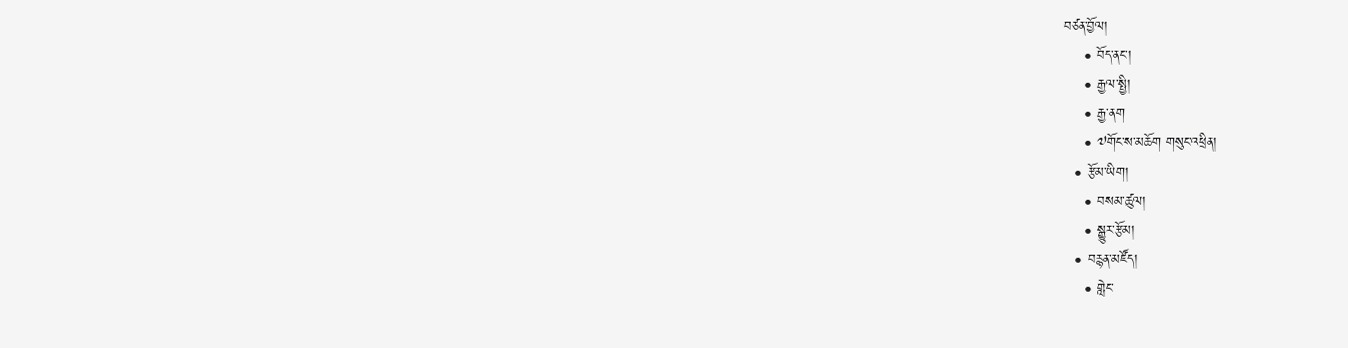བཙན་བྱོལ།
    • བོད་ནང་།
    • རྒྱལ་སྤྱི།
    • རྒྱ་ནག
    • ༧གོང་ས་མཆོག གསུང་འཕྲིན།
  • རྩོམ་ཡིག།
    • བསམ་ཚུལ།
    • སྒྱུར་རྩོམ།
  • བརྙན་མཛོད།
    • གླེང་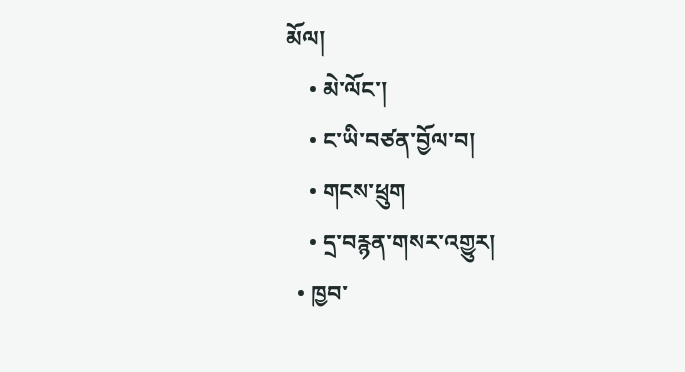མོལ།
    • མེ་ལོང་།
    • ང་ཡི་བཙན་བྱོལ་བ།
    • གངས་ཕྲུག
    • དྲ་བརྙན་གསར་འགྱུར།
  • ཁྱབ་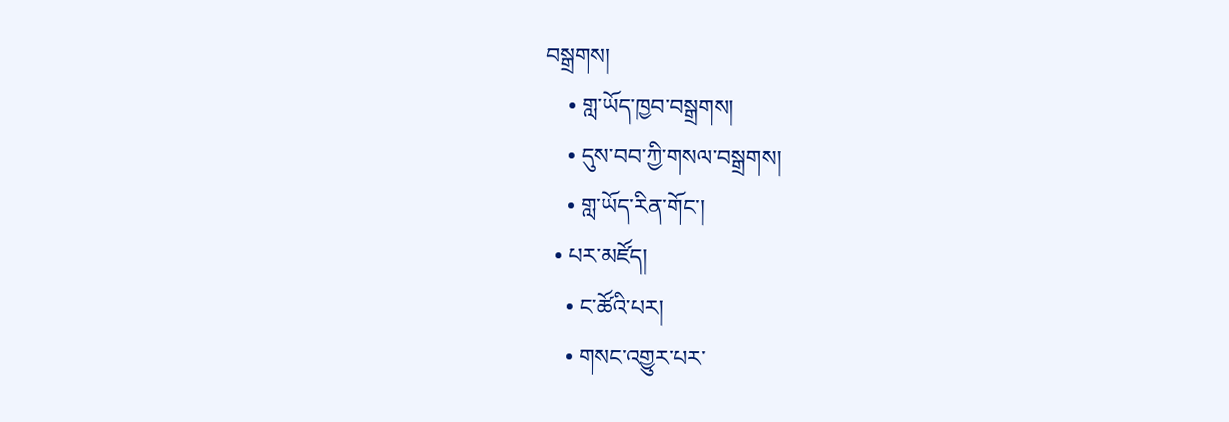བསྒྲགས།
    • གླ་ཡོད་ཁྱབ་བསྒྲགས།
    • དུས་བབ་ཀྱི་གསལ་བསྒྲགས།
    • གླ་ཡོད་རིན་གོང་།
  • པར་མཛོད།
    • ང་ཚོའི་པར།
    • གསང་འགྱུར་པར་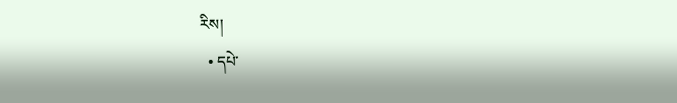རིས།
  • དཔེ་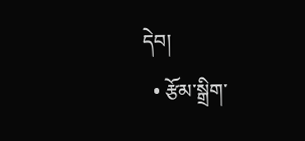དེབ།
  • རྩོམ་སྒྲིག་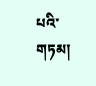པའི་གཏམ།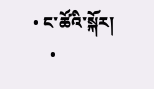• ང་ཚོའི་སྐོར།
    •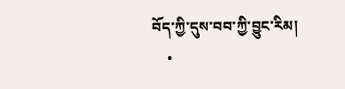བོད་ཀྱི་དུས་བབ་ཀྱི་བྱུང་རིམ།
    •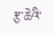རྩ་ཆེའི་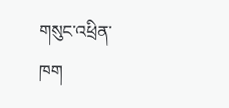གསུང་འཕྲིན་ཁག